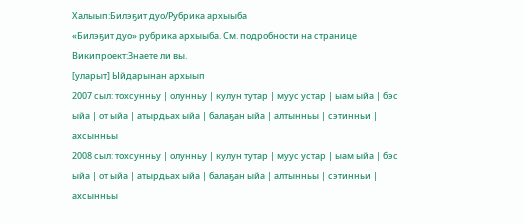Халыып:Билэҕит дуо/Рубрика архыыба
«Билэҕит дуо» рубрика архыыба. См. подробности на странице Википроект:Знаете ли вы.
[уларыт] Ыйдарынан архыып
2007 сыл: тохсунньу | олунньу | кулун тутар | муус устар | ыам ыйа | бэс ыйа | от ыйа | атырдьах ыйа | балаҕан ыйа | алтынньы | сэтинньи | ахсынньы
2008 сыл: тохсунньу | олунньу | кулун тутар | муус устар | ыам ыйа | бэс ыйа | от ыйа | атырдьах ыйа | балаҕан ыйа | алтынньы | сэтинньи | ахсынньы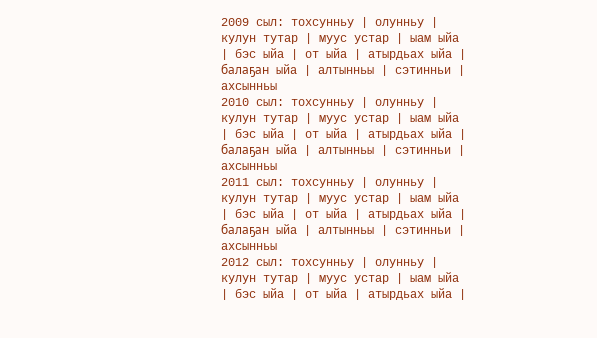2009 сыл: тохсунньу | олунньу | кулун тутар | муус устар | ыам ыйа | бэс ыйа | от ыйа | атырдьах ыйа | балаҕан ыйа | алтынньы | сэтинньи | ахсынньы
2010 сыл: тохсунньу | олунньу | кулун тутар | муус устар | ыам ыйа | бэс ыйа | от ыйа | атырдьах ыйа | балаҕан ыйа | алтынньы | сэтинньи | ахсынньы
2011 сыл: тохсунньу | олунньу | кулун тутар | муус устар | ыам ыйа | бэс ыйа | от ыйа | атырдьах ыйа | балаҕан ыйа | алтынньы | сэтинньи | ахсынньы
2012 сыл: тохсунньу | олунньу | кулун тутар | муус устар | ыам ыйа | бэс ыйа | от ыйа | атырдьах ыйа |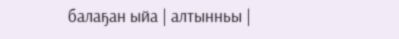балаҕан ыйа | алтынньы |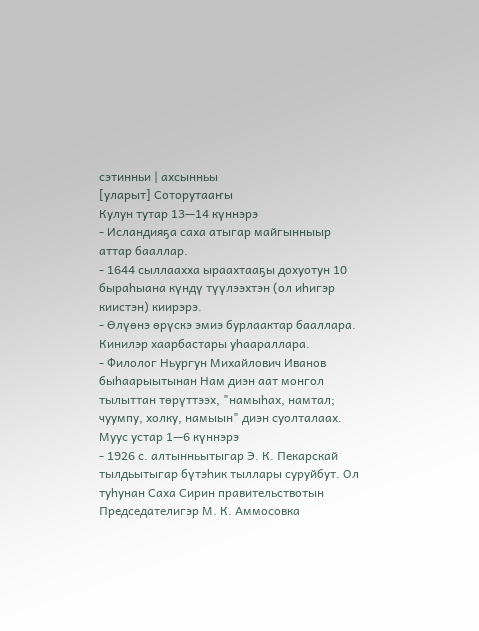сэтинньи | ахсынньы
[уларыт] Соторутааҥы
Кулун тутар 13—14 күннэрэ
- Исландияҕа саха атыгар майгынныыр аттар бааллар.
- 1644 сыллаахха ыраахтааҕы дохуотун 10 быраһыана күндү түүлээхтэн (ол иһигэр киистэн) киирэрэ.
- Өлүөнэ өрүскэ эмиэ бурлаактар бааллара. Кинилэр хаарбастары уһаараллара.
- Филолог Ньургун Михайлович Иванов быһаарыытынан Нам диэн аат монгол тылыттан төрүттээх, "намыһах, намтал; чуумпу, холку, намыын" диэн суолталаах.
Муус устар 1—6 күннэрэ
- 1926 с. алтынньытыгар Э. К. Пекарскай тылдьытыгар бүтэһик тыллары суруйбут. Ол туһунан Саха Сирин правительствотын Председателигэр М. К. Аммосовка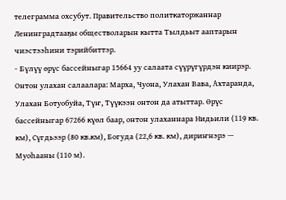телеграмма охсубут. Правительство политкаторжаннар Ленинградтааҕы обществоларын кытта Тылдьыт ааптарын чиэстээһини тэрийбиттэр.
- Бүлүү өрүс бассейныгар 15664 уу салаата сүүрүгүрдэн киирэр. Онтон улахан салаалара: Марха, Чуона, Улахан Вава, Ахтаранда, Улахан Ботуобуйа, Түҥ, Түүкээн онтон да атыттар. Өрүс бассейныгар 67266 күөл баар, онтон улаханнара Нидьили (119 кв. км), Сүгдьээр (80 кв.км), Богуда (22,6 кв. км), дириҥнэрэ — Муоһааны (110 м).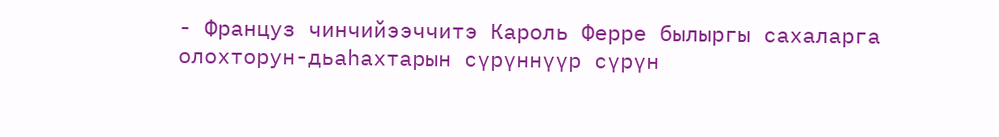- Француз чинчийээччитэ Кароль Ферре былыргы сахаларга олохторун-дьаһахтарын сүрүннүүр сүрүн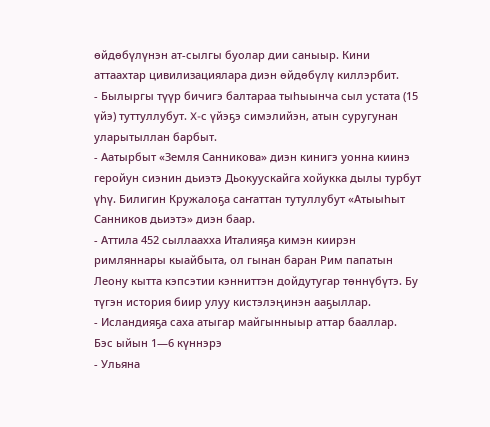өйдөбүлүнэн ат-сылгы буолар дии саныыр. Кини аттаахтар цивилизациялара диэн өйдөбүлү киллэрбит.
- Былыргы түүр бичигэ балтараа тыһыынча сыл устата (15 үйэ) туттуллубут. X-с үйэҕэ симэлийэн, атын суругунан уларытыллан барбыт.
- Аатырбыт «Земля Санникова» диэн кинигэ уонна киинэ геройун сиэнин дьиэтэ Дьокуускайга хойукка дылы турбут үһү. Билигин Кружалоҕа саҥаттан тутуллубут «Атыыһыт Санников дьиэтэ» диэн баар.
- Аттила 452 сыллаахха Италияҕа кимэн киирэн римляннары кыайбыта, ол гынан баран Рим папатын Леону кытта кэпсэтии кэнниттэн дойдутугар төннүбүтэ. Бу түгэн история биир улуу кистэлэңинэн ааҕыллар.
- Исландияҕа саха атыгар майгынныыр аттар бааллар.
Бэс ыйын 1—6 күннэрэ
- Ульяна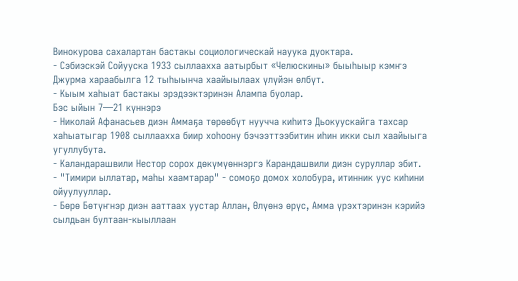Винокурова сахалартан бастакы социологическай науука дуоктара.
- Сэбиэскэй Сойууска 1933 сыллаахха аатырбыт «Челюскины» быыһыыр кэмҥэ Джурма хараабылга 12 тыһыынча хаайыылаах үлүйэн өлбүт.
- Кыым хаһыат бастакы эрэдээктэринэн Алампа буолар.
Бэс ыйын 7—21 күннэрэ
- Николай Афанасьев диэн Аммаҕа төрөөбүт нуучча киһитэ Дьокуускайга тахсар хаһыатыгар 1908 сыллаахха биир хоһоону бэчээттээбитин иһин икки сыл хаайыыга угуллубута.
- Каландарашвили Нестор сорох дөкүмүөннэргэ Карандашвили диэн суруллар эбит.
- "Тимири ыллатар, маһы хаамтарар" - сомоҕо домох холобура, итинник уус киһини ойуулууллар.
- Бөрө Бөтүҥнэр диэн ааттаах уустар Аллан, Өлүөнэ өрүс, Амма үрэхтэринэн кэрийэ сылдьан бултаан-кыыллаан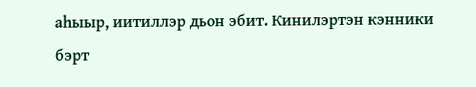аһыыр, иитиллэр дьон эбит. Кинилэртэн кэнники бэрт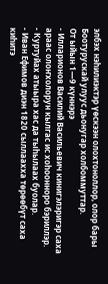элбэх нэһилиэктэр үөскээн олохтоноллор, олор бары Боотурускай улуус дьонугар холбоммуттар.
От ыйын 1—9 күннэрэ
- Илларионов Василий Васильевич кинигэлэригэр саха араас олоҥхолорун кылгас ис хоһоонноро бэриллэр.
- Куртуйах атыыра хас да тыһылаах буолар.
- Иван Ефимов диэн 1820 сыллаахха төрөөбүт саха киһитэ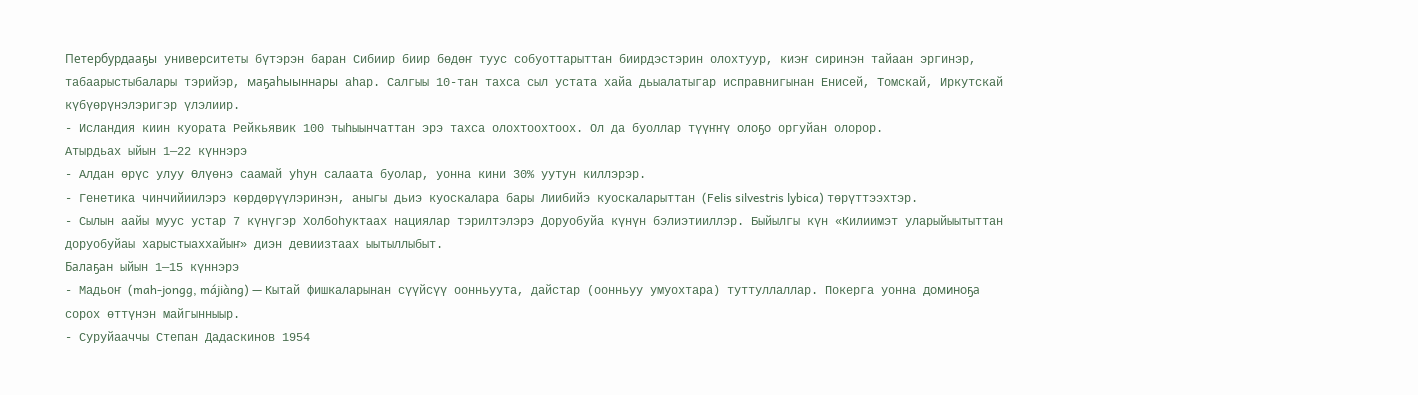Петербурдааҕы университеты бүтэрэн баран Сибиир биир бөдөҥ туус собуоттарыттан биирдэстэрин олохтуур, киэҥ сиринэн тайаан эргинэр, табаарыстыбалары тэрийэр, маҕаһыыннары аһар. Салгыы 10-тан тахса сыл устата хайа дьыалатыгар исправнигынан Енисей, Томскай, Иркутскай күбүөрүнэлэригэр үлэлиир.
- Исландия киин куората Рейкьявик 100 тыһыынчаттан эрэ тахса олохтоохтоох. Ол да буоллар түүҥҥү олоҕо оргуйан олорор.
Атырдьах ыйын 1—22 күннэрэ
- Алдан өрүс улуу Өлүөнэ саамай уһун салаата буолар, уонна кини 30% уутун киллэрэр.
- Генетика чинчийиилэрэ көрдөрүүлэринэн, аныгы дьиэ куоскалара бары Лиибийэ куоскаларыттан (Felis silvestris lybica) төрүттээхтэр.
- Сылын аайы муус устар 7 күнүгэр Холбоһуктаах нациялар тэрилтэлэрэ Доруобуйа күнүн бэлиэтииллэр. Быйылгы күн «Килиимэт уларыйыытыттан доруобуйаы харыстыаххайыҥ» диэн девиизтаах ыытыллыбыт.
Балаҕан ыйын 1—15 күннэрэ
- Мадьоҥ (mah-jongg, májiàng) — Кытай фишкаларынан сүүйсүү оонньуута, дайстар (оонньуу умуохтара) туттуллаллар. Покерга уонна доминоҕа сорох өттүнэн майгынныыр.
- Суруйааччы Степан Дадаскинов 1954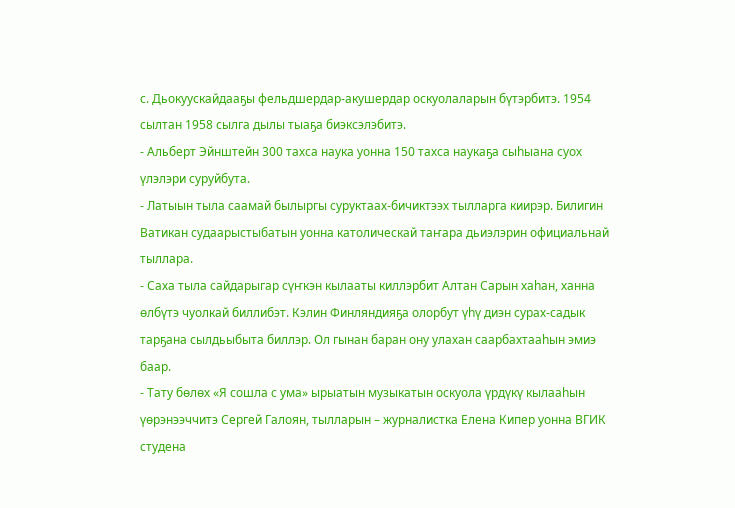с. Дьокуускайдааҕы фельдшердар-акушердар оскуолаларын бүтэрбитэ. 1954 сылтан 1958 сылга дылы тыаҕа биэксэлэбитэ.
- Альберт Эйнштейн 300 тахса наука уонна 150 тахса наукаҕа сыhыана суох үлэлэри суруйбута.
- Латыын тыла саамай былыргы суруктаах-бичиктээх тылларга киирэр. Билигин Ватикан судаарыстыбатын уонна католическай таҥара дьиэлэрин официальнай тыллара.
- Саха тыла сайдарыгар сүҥкэн кылааты киллэрбит Алтан Сарын хаһан, ханна өлбүтэ чуолкай биллибэт. Кэлин Финляндияҕа олорбут үһү диэн сурах-садык тарҕана сылдьыбыта биллэр. Ол гынан баран ону улахан саарбахтааһын эмиэ баар.
- Тату бөлөх «Я сошла с ума» ырыатын музыкатын оскуола үрдүкү кылааһын үөрэнээччитэ Сергей Галоян, тылларын – журналистка Елена Кипер уонна ВГИК студена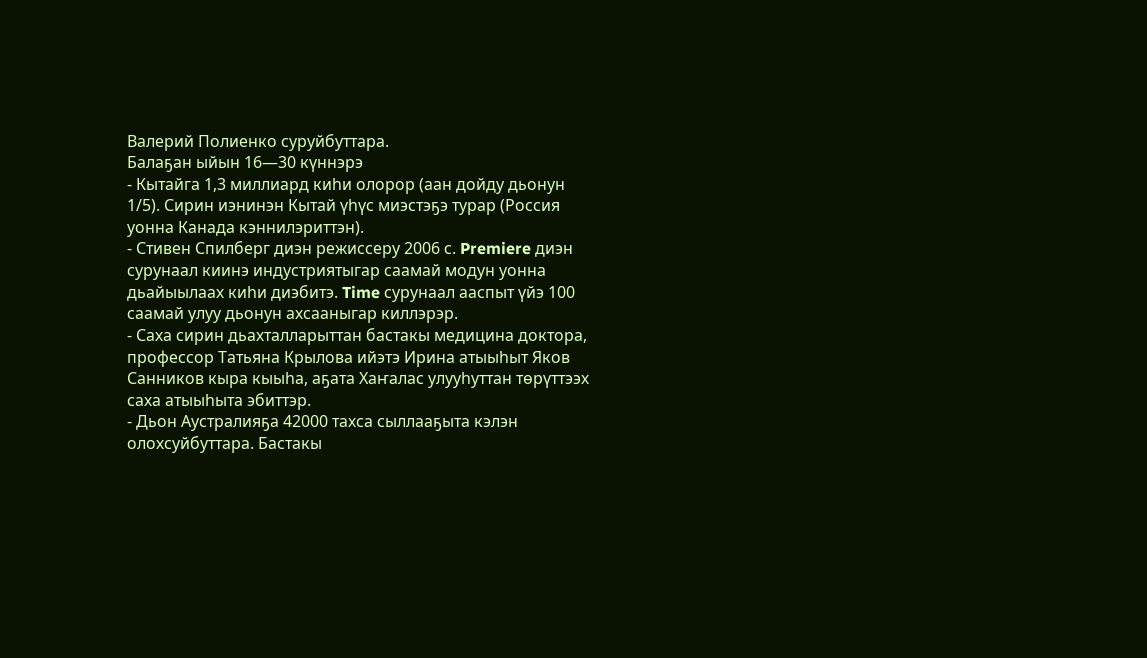Валерий Полиенко суруйбуттара.
Балаҕан ыйын 16—30 күннэрэ
- Кытайга 1,3 миллиард киhи олорор (аан дойду дьонун 1/5). Сирин иэнинэн Кытай үһүс миэстэҕэ турар (Россия уонна Канада кэннилэриттэн).
- Стивен Спилберг диэн режиссеру 2006 с. Premiere диэн сурунаал киинэ индустриятыгар саамай модун уонна дьайыылаах киhи диэбитэ. Time сурунаал ааспыт үйэ 100 саамай улуу дьонун ахсааныгар киллэрэр.
- Саха сирин дьахталларыттан бастакы медицина доктора, профессор Татьяна Крылова ийэтэ Ирина атыыһыт Яков Санников кыра кыыһа, аҕата Хаҥалас улууһуттан төрүттээх саха атыыһыта эбиттэр.
- Дьон Аустралияҕа 42000 тахса сыллааҕыта кэлэн олохсуйбуттара. Бастакы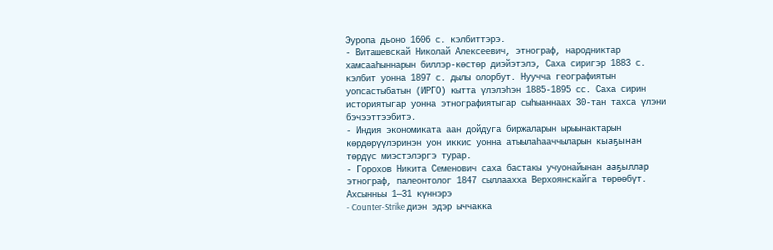Эуропа дьоно 1606 с. кэлбиттэрэ.
- Виташевскай Николай Алексеевич, этнограф, народниктар хамсааһыннарын биллэр-көстөр диэйэтэлэ, Саха сиригэр 1883 с. кэлбит уонна 1897 с. дылы олорбут. Нуучча географиятын уопсастыбатын (ИРГО) кытта үлэлэһэн 1885-1895 сс. Саха сирин историятыгар уонна этнографиятыгар сыһыаннаах 30-тан тахса үлэни бэчээттээбитэ.
- Индия экономиката аан дойдуга биржаларын ырыынактарын көрдөрүүлэринэн уон иккис уонна атыылаhааччыларын кыаҕынан төрдүс миэстэлэргэ турар.
- Горохов Никита Семенович саха бастакы учуонайынан ааҕыллар этнограф, палеонтолог 1847 сыллаахха Верхоянскайга төрөөбүт.
Ахсынньы 1—31 күннэрэ
- Counter-Strike диэн эдэр ыччакка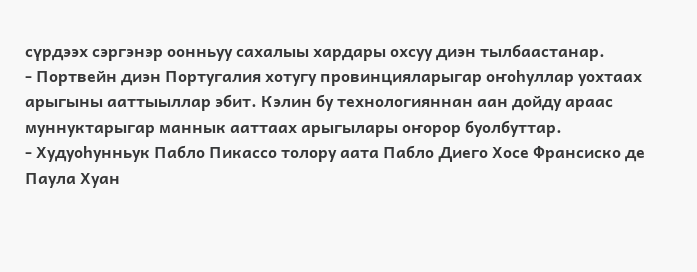сүрдээх сэргэнэр оонньуу сахалыы хардары охсуу диэн тылбаастанар.
- Портвейн диэн Португалия хотугу провинцияларыгар оҥоһуллар уохтаах арыгыны ааттыыллар эбит. Кэлин бу технологияннан аан дойду араас муннуктарыгар маннык ааттаах арыгылары оҥорор буолбуттар.
- Худуоһунньук Пабло Пикассо толору аата Пабло Диего Хосе Франсиско де Паула Хуан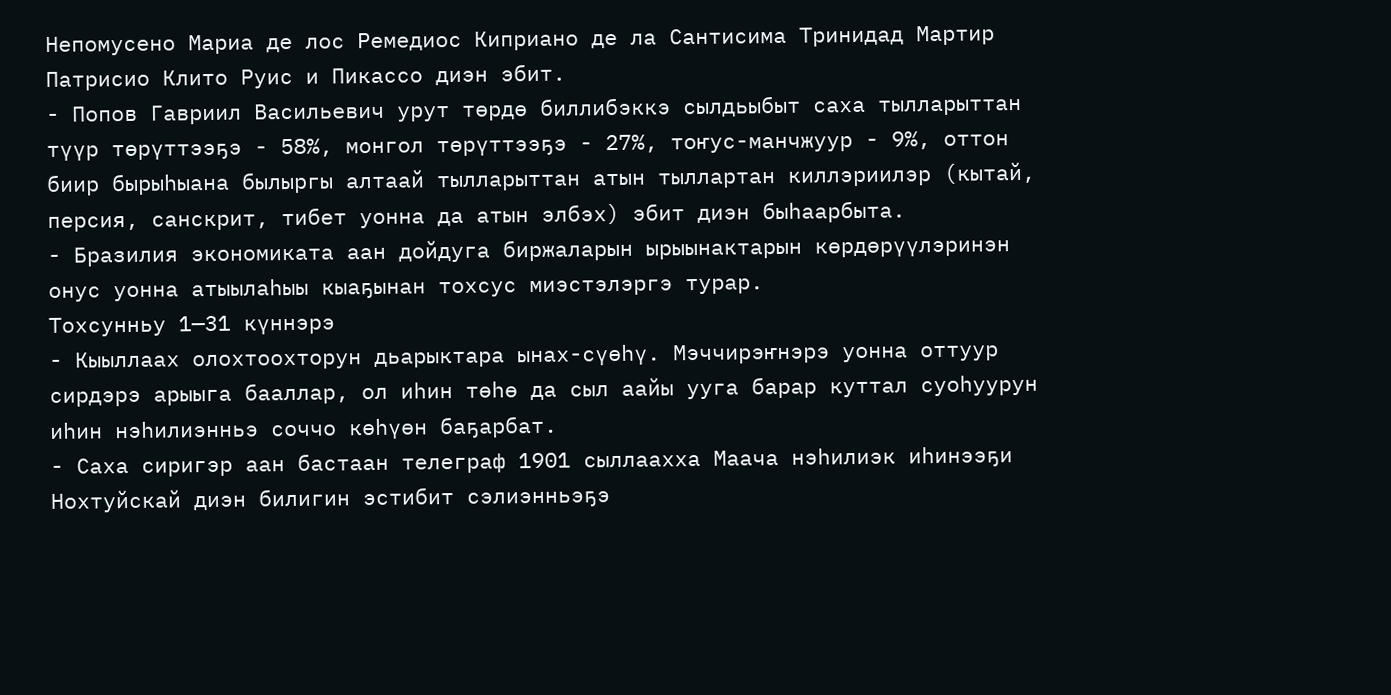Непомусено Мариа де лос Ремедиос Киприано де ла Сантисима Тринидад Мартир Патрисио Клито Руис и Пикассо диэн эбит.
- Попов Гавриил Васильевич урут төрдө биллибэккэ сылдьыбыт саха тылларыттан түүр төрүттээҕэ - 58%, монгол төрүттээҕэ - 27%, тоҥус-манчжуур - 9%, оттон биир бырыһыана былыргы алтаай тылларыттан атын тыллартан киллэриилэр (кытай, персия, санскрит, тибет уонна да атын элбэх) эбит диэн быһаарбыта.
- Бразилия экономиката аан дойдуга биржаларын ырыынактарын көрдөрүүлэринэн онус уонна атыылаhыы кыаҕынан тохсус миэстэлэргэ турар.
Тохсунньу 1—31 күннэрэ
- Кыыллаах олохтоохторун дьарыктара ынах-сүөһү. Мэччирэҥнэрэ уонна оттуур сирдэрэ арыыга бааллар, ол иһин төһө да сыл аайы ууга барар куттал суоһуурун иһин нэһилиэнньэ соччо көһүөн баҕарбат.
- Саха сиригэр аан бастаан телеграф 1901 сыллаахха Маача нэһилиэк иһинээҕи Нохтуйскай диэн билигин эстибит сэлиэнньэҕэ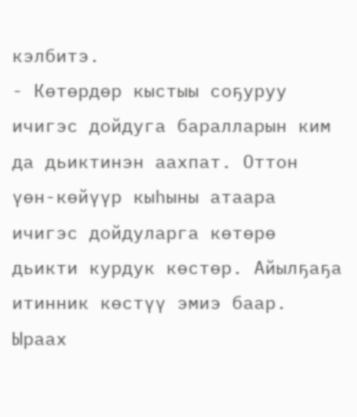кэлбитэ.
- Көтөрдөр кыстыы соҕуруу ичигэс дойдуга баралларын ким да дьиктинэн аахпат. Оттон үөн-көйүүр кыһыны атаара ичигэс дойдуларга көтөрө дьикти курдук көстөр. Айылҕаҕа итинник көстүү эмиэ баар. Ыраах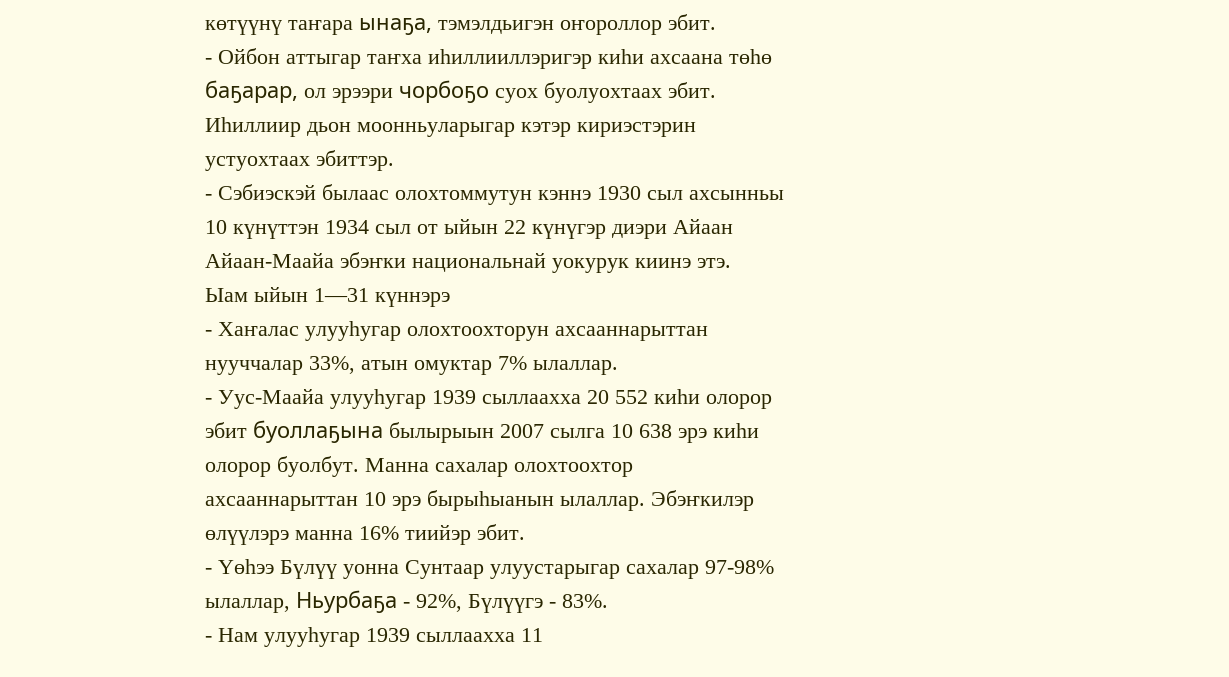көтүүнү таҥара ынаҕа, тэмэлдьигэн оҥороллор эбит.
- Ойбон аттыгар таҥха иһиллииллэригэр киһи ахсаана төһө баҕарар, ол эрээри чорбоҕо суох буолуохтаах эбит. Иһиллиир дьон моонньуларыгар кэтэр кириэстэрин устуохтаах эбиттэр.
- Сэбиэскэй былаас олохтоммутун кэннэ 1930 сыл ахсынньы 10 күнүттэн 1934 сыл от ыйын 22 күнүгэр диэри Айаан Айаан-Маайа эбэҥки национальнай уокурук киинэ этэ.
Ыам ыйын 1—31 күннэрэ
- Хаҥалас улууһугар олохтоохторун ахсааннарыттан нууччалар 33%, атын омуктар 7% ылаллар.
- Уус-Маайа улууһугар 1939 сыллаахха 20 552 киһи олорор эбит буоллаҕына былырыын 2007 сылга 10 638 эрэ киһи олорор буолбут. Манна сахалар олохтоохтор ахсааннарыттан 10 эрэ бырыһыанын ылаллар. Эбэҥкилэр өлүүлэрэ манна 16% тиийэр эбит.
- Үөһээ Бүлүү уонна Сунтаар улуустарыгар сахалар 97-98% ылаллар, Ньурбаҕа - 92%, Бүлүүгэ - 83%.
- Нам улууһугар 1939 сыллаахха 11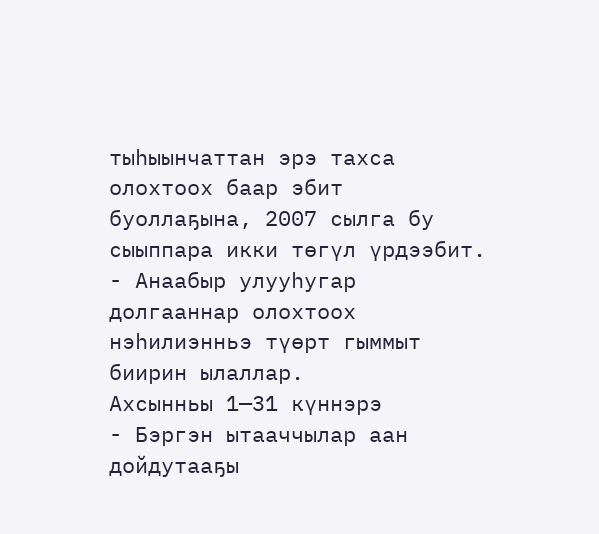тыһыынчаттан эрэ тахса олохтоох баар эбит буоллаҕына, 2007 сылга бу сыыппара икки төгүл үрдээбит.
- Анаабыр улууһугар долгааннар олохтоох нэһилиэнньэ түөрт гыммыт биирин ылаллар.
Ахсынньы 1—31 күннэрэ
- Бэргэн ытааччылар аан дойдутааҕы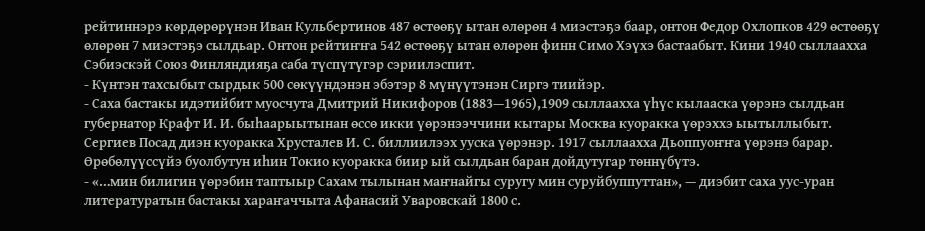рейтиннэрэ көрдөрөрүнэн Иван Кульбертинов 487 өстөөҕү ытан өлөрөн 4 миэстэҕэ баар, онтон Федор Охлопков 429 өстөөҕү өлөрөн 7 миэстэҕэ сылдьар. Онтон рейтиҥҥа 542 өстөөҕү ытан өлөрөн финн Симо Хэүхэ бастаабыт. Кини 1940 сыллаахха Сэбиэскэй Союз Финляндияҕа саба түспүтүгэр сэриилэспит.
- Күнтэн тахсыбыт сырдык 500 сөкүүндэнэн эбэтэр 8 мүнүүтэнэн Сиргэ тиийэр.
- Саха бастакы идэтийбит муосчута Дмитрий Никифоров (1883—1965),1909 сыллаахха үһүс кылааска үөрэнэ сылдьан губернатор Крафт И. И. быһаарыытынан өссө икки үөрэнээччини кытары Москва куоракка үөрэххэ ыытыллыбыт. Сергиев Посад диэн куоракка Хрусталев И. С. биллиилээх ууска үөрэнэр. 1917 сыллаахха Дьоппуоҥҥа үөрэнэ барар.
Өрөбөлүүссүйэ буолбутун иһин Токио куоракка биир ый сылдьан баран дойдутугар төннүбүтэ.
- «…мин билигин үөрэбин таптыыр Сахам тылынан маҥнайгы суругу мин суруйбуппуттан», — диэбит саха уус-уран литературатын бастакы хараҥаччыта Афанасий Уваровскай 1800 с.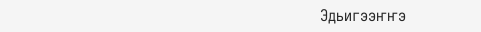Эдьигээҥҥэ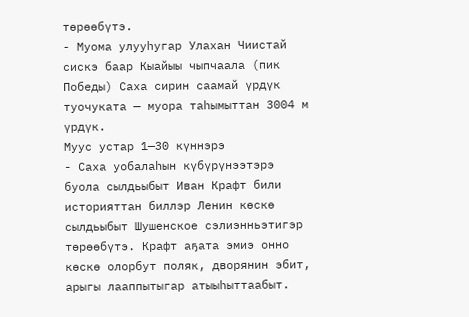төрөөбүтэ.
- Муома улууһугар Улахан Чиистай сискэ баар Кыайыы чыпчаала (пик Победы) Саха сирин саамай үрдүк туочуката — муора таһымыттан 3004 м үрдүк.
Муус устар 1—30 күннэрэ
- Саха уобалаһын күбүрүнээтэрэ буола сылдьыбыт Иван Крафт били историяттан биллэр Ленин көскө сылдьыбыт Шушенское сэлиэнньэтигэр төрөөбүтэ. Крафт аҕата эмиэ онно көскө олорбут поляк, дворянин эбит, арыгы лааппытыгар атыыһыттаабыт.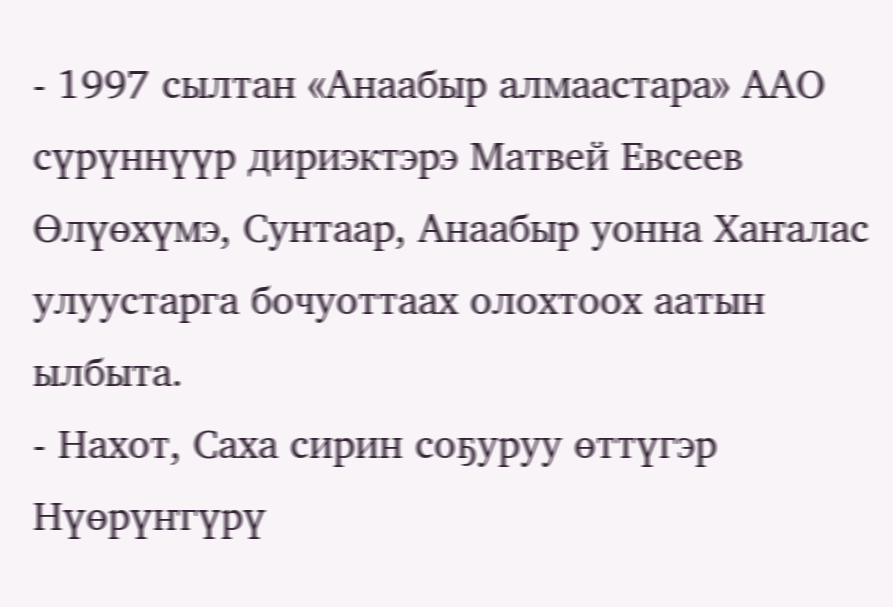- 1997 сылтан «Анаабыр алмаастара» ААО сүрүннүүр дириэктэрэ Матвей Евсеев Өлүөхүмэ, Сунтаар, Анаабыр уонна Хаҥалас улуустарга бочуоттаах олохтоох аатын ылбыта.
- Нахот, Саха сирин соҕуруу өттүгэр Нүөрүҥгүрү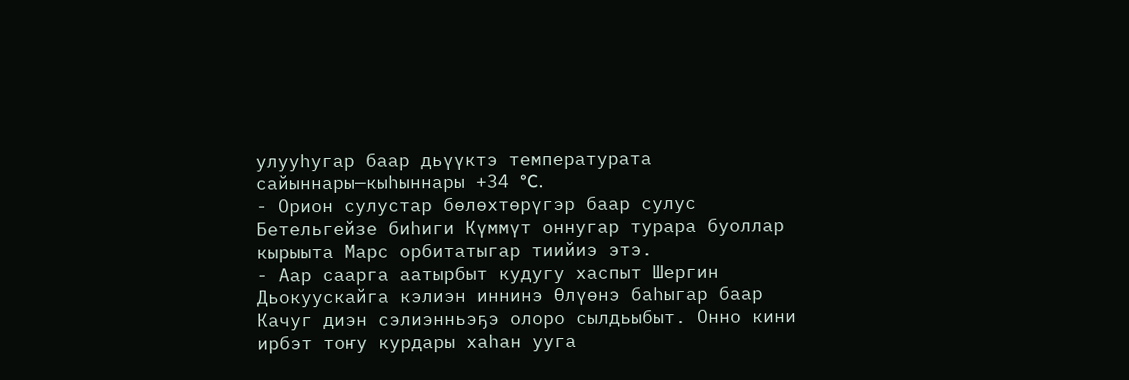улууһугар баар дьүүктэ температурата сайыннары—кыһыннары +34 °C.
- Орион сулустар бөлөхтөрүгэр баар сулус Бетельгейзе биһиги Күммүт оннугар турара буоллар кырыыта Марс орбитатыгар тиийиэ этэ.
- Аар саарга аатырбыт кудугу хаспыт Шергин Дьокуускайга кэлиэн иннинэ Өлүөнэ баһыгар баар Качуг диэн сэлиэнньэҕэ олоро сылдьыбыт. Онно кини ирбэт тоҥу курдары хаһан ууга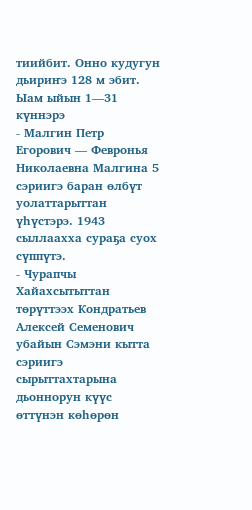тиийбит. Онно кудугун дьириҥэ 128 м эбит.
Ыам ыйын 1—31 күннэрэ
- Малгин Петр Егорович — Февронья Николаевна Малгина 5 сэриигэ баран өлбүт уолаттарыттан үһүстэрэ. 1943 сыллаахха сураҕа суох сүппүтэ.
- Чурапчы Хайахсытыттан төрүттээх Кондратьев Алексей Семенович убайын Сэмэни кытта сэриигэ сырыттахтарына дьоннорун күүс өттүнэн көһөрөн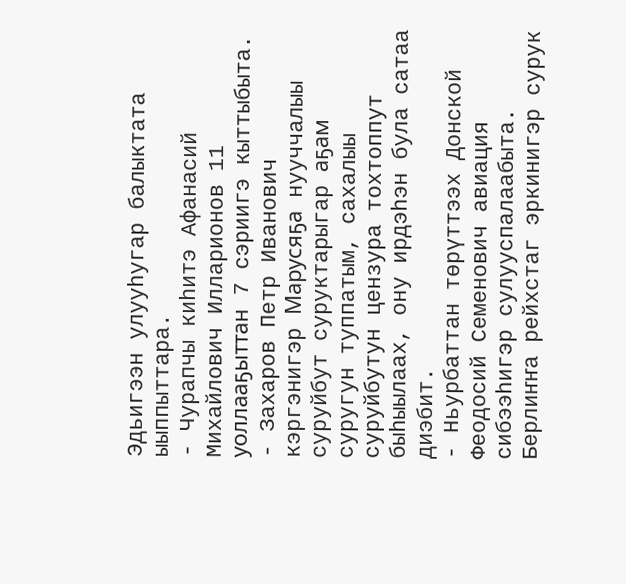Эдьигээн улууһугар балыктата ыыппыттара.
- Чурапчы киһитэ Афанасий Михайлович Илларионов 11 уоллааҕыттан 7 сэриигэ кыттыбыта.
- Захаров Петр Иванович кэргэнигэр Марусяҕа нууччалыы суруйбут суруктарыгар аҕам суругун туппатым, сахалыы суруйбутун цензура тохтоппут быһыылаах, ону ирдэһэн була сатаа диэбит.
- Ньурбаттан төрүттээх Донской Феодосий Семенович авиация сибээһигэр сулууспалаабыта. Берлиҥҥа рейхстаг эркинигэр сурук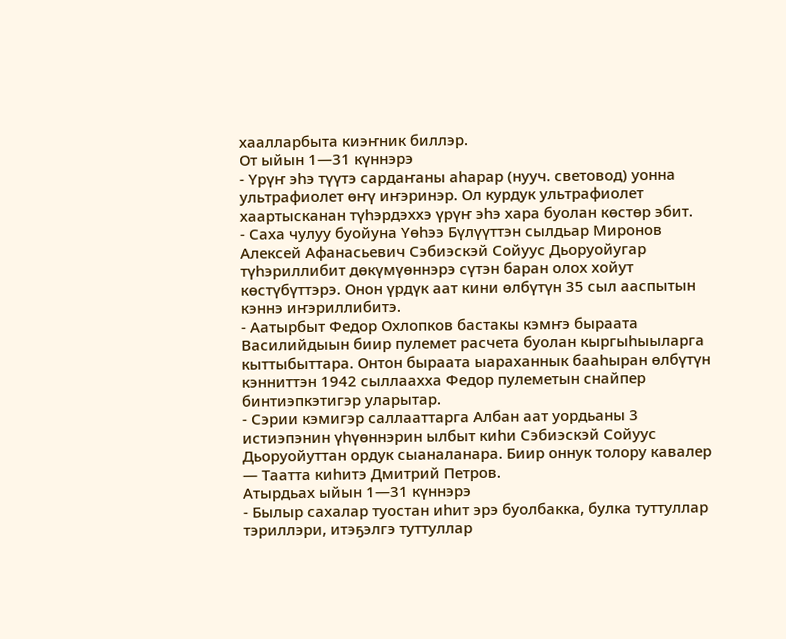хаалларбыта киэҥник биллэр.
От ыйын 1—31 күннэрэ
- Үрүҥ эһэ түүтэ сардаҥаны аһарар (нууч. световод) уонна ультрафиолет өҥү иҥэринэр. Ол курдук ультрафиолет хаартысканан түһэрдэххэ үрүҥ эһэ хара буолан көстөр эбит.
- Саха чулуу буойуна Үөһээ Бүлүүттэн сылдьар Миронов Алексей Афанасьевич Сэбиэскэй Сойуус Дьоруойугар түһэриллибит дөкүмүөннэрэ сүтэн баран олох хойут көстүбүттэрэ. Онон үрдүк аат кини өлбүтүн 35 сыл ааспытын кэннэ иҥэриллибитэ.
- Аатырбыт Федор Охлопков бастакы кэмҥэ быраата Василийдыын биир пулемет расчета буолан кыргыһыыларга кыттыбыттара. Онтон быраата ыараханнык бааһыран өлбүтүн кэнниттэн 1942 сыллаахха Федор пулеметын снайпер бинтиэпкэтигэр уларытар.
- Сэрии кэмигэр саллааттарга Албан аат уордьаны 3 истиэпэнин үһүөннэрин ылбыт киһи Сэбиэскэй Сойуус Дьоруойуттан ордук сыаналанара. Биир оннук толору кавалер — Таатта киһитэ Дмитрий Петров.
Атырдьах ыйын 1—31 күннэрэ
- Былыр сахалар туостан иһит эрэ буолбакка, булка туттуллар тэриллэри, итэҕэлгэ туттуллар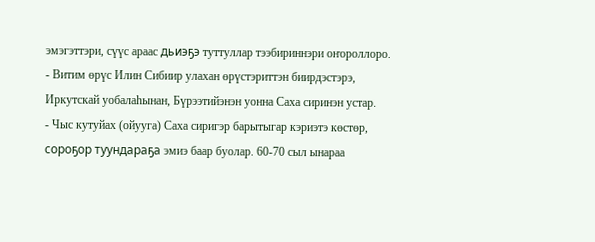эмэгэттэри, сүүс араас дьиэҕэ туттуллар тээбириннэри оҥороллоро.
- Витим өрүс Илин Сибиир улахан өрүстэриттэн биирдэстэрэ, Иркутскай уобалаһынан, Бүрээтийэнэн уонна Саха сиринэн устар.
- Чыс кутуйах (ойууга) Саха сиригэр барытыгар кэриэтэ көстөр, сороҕор туундараҕа эмиэ баар буолар. 60-70 сыл ынараа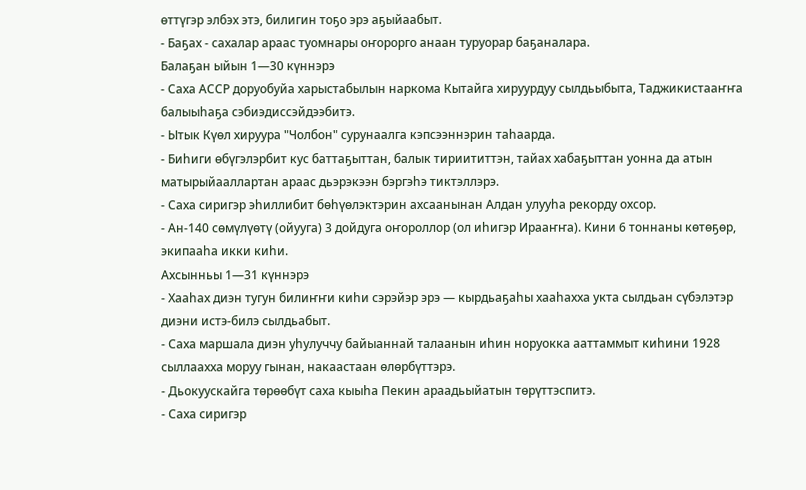өттүгэр элбэх этэ, билигин тоҕо эрэ аҕыйаабыт.
- Баҕах - сахалар араас туомнары оҥорорго анаан туруорар баҕаналара.
Балаҕан ыйын 1—30 күннэрэ
- Саха АССР доруобуйа харыстабылын наркома Кытайга хируурдуу сылдьыбыта, Таджикистааҥҥа балыыһаҕа сэбиэдиссэйдээбитэ.
- Ытык Күөл хируура "Чолбон" сурунаалга кэпсээннэрин таһаарда.
- Биһиги өбүгэлэрбит кус баттаҕыттан, балык тириититтэн, тайах хабаҕыттан уонна да атын матырыйааллартан араас дьэрэкээн бэргэһэ тиктэллэрэ.
- Саха сиригэр эһиллибит бөһүөлэктэрин ахсаанынан Алдан улууһа рекорду охсор.
- Ан-140 сөмүлүөтү (ойууга) 3 дойдуга оҥороллор (ол иһигэр Ирааҥҥа). Кини 6 тоннаны көтөҕөр, экипааһа икки киһи.
Ахсынньы 1—31 күннэрэ
- Хааһах диэн тугун билиҥҥи киһи сэрэйэр эрэ — кырдьаҕаһы хааһахха укта сылдьан сүбэлэтэр диэни истэ-билэ сылдьабыт.
- Саха маршала диэн уһулуччу байыаннай талаанын иһин норуокка ааттаммыт киһини 1928 сыллаахха моруу гынан, накаастаан өлөрбүттэрэ.
- Дьокуускайга төрөөбүт саха кыыһа Пекин араадьыйатын төрүттэспитэ.
- Саха сиригэр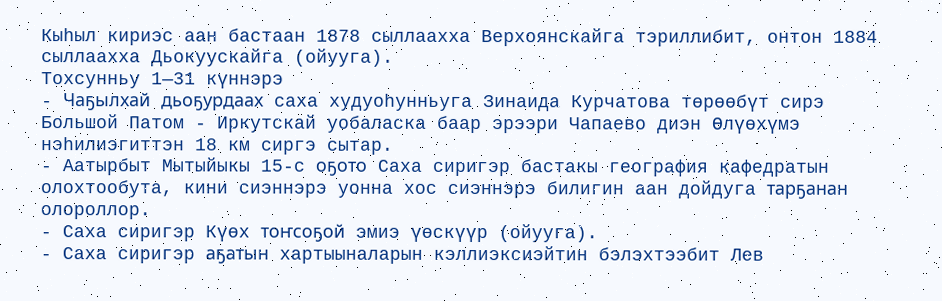Кыһыл кириэс аан бастаан 1878 сыллаахха Верхоянскайга тэриллибит, онтон 1884 сыллаахха Дьокуускайга (ойууга).
Тохсунньу 1—31 күннэрэ
- Чаҕылхай дьоҕурдаах саха худуоһунньуга Зинаида Курчатова төрөөбүт сирэ Большой Патом - Иркутскай уобаласка баар эрээри Чапаево диэн Өлүөхүмэ нэһилиэгиттэн 18 км сиргэ сытар.
- Аатырбыт Мытыйыкы 15-с оҕото Саха сиригэр бастакы география кафедратын олохтообута, кини сиэннэрэ уонна хос сиэннэрэ билигин аан дойдуга тарҕанан олороллор.
- Саха сиригэр Күөх тоҥсоҕой эмиэ үөскүүр (ойууга).
- Саха сиригэр аҕатын хартыыналарын кэллиэксиэйтин бэлэхтээбит Лев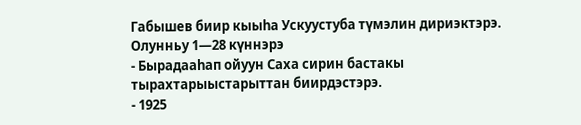Габышев биир кыыһа Ускуустуба түмэлин дириэктэрэ.
Олунньу 1—28 күннэрэ
- Бырадааһап ойуун Саха сирин бастакы тырахтарыыстарыттан биирдэстэрэ.
- 1925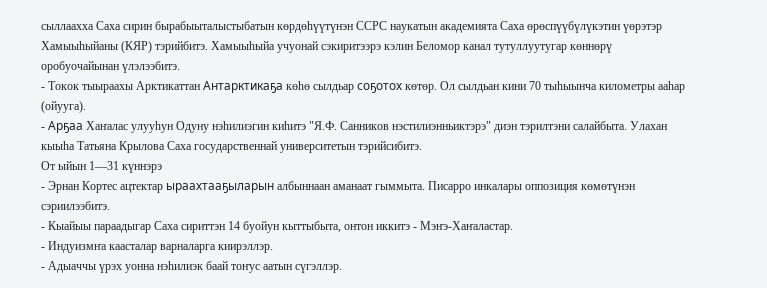сыллаахха Саха сирин бырабыыталыстыбатын көрдөһүүтүнэн ССРС наукатын академията Саха өрөспүүбүлүкэтин үөрэтэр Хамыыһыйаны (КЯР) тэрийбитэ. Хамыыһыйа учуонай сэкиритээрэ кэлин Беломор канал тутуллуутугар көннөрү оробуочайынан үлэлээбитэ.
- Токок тыыраахы Арктикаттан Антарктикаҕа көһө сылдьар соҕотох көтөр. Ол сылдьан кини 70 тыһыынча километры ааһар (ойууга).
- Арҕаа Хаҥалас улууһун Одуну нэһилиэгин киһитэ "Я.Ф. Санников нэстилиэнньиктэрэ" диэн тэрилтэни салайбыта. Улахан кыыһа Татьяна Крылова Саха государственнай университетын тэрийсибитэ.
От ыйын 1—31 күннэрэ
- Эрнан Кортес ацтектар ыраахтааҕыларын албыннаан аманаат гыммыта. Писарро инкалары оппозиция көмөтүнэн сэриилээбитэ.
- Кыайыы параадыгар Саха сириттэн 14 буойун кыттыбыта, онтон иккитэ - Мэҥэ-Хаҥаластар.
- Индуизмҥа каасталар варналарга киирэллэр.
- Адыаччы үрэх уонна нэһилиэк баай тоҥус аатын сүгэллэр.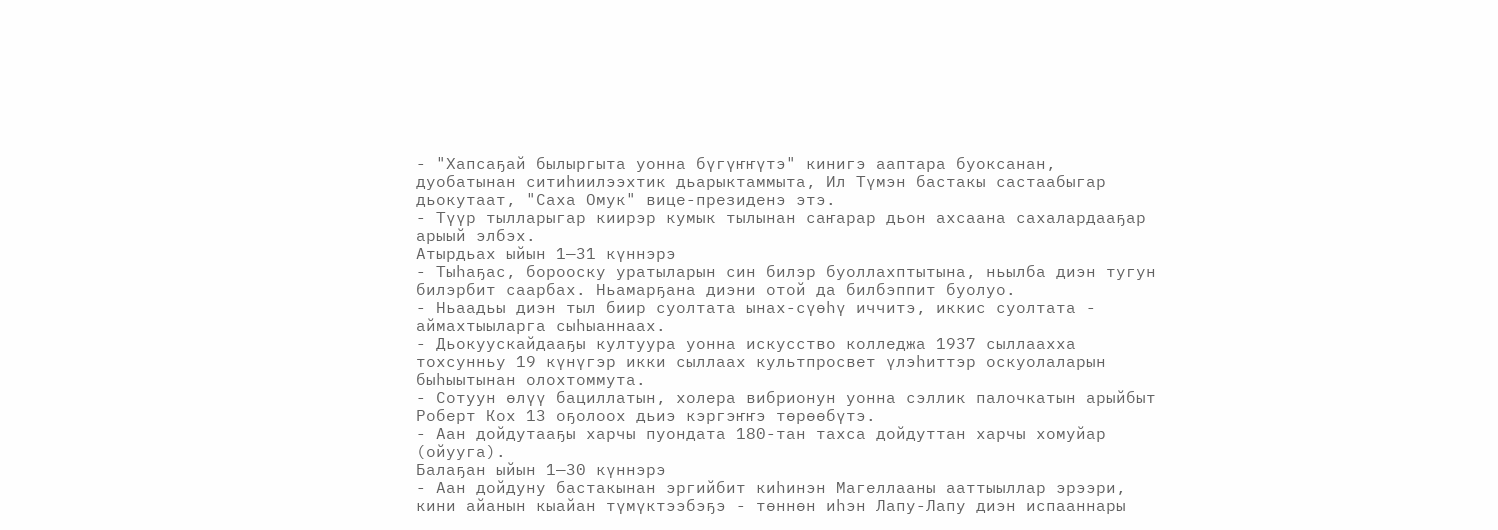- "Хапсаҕай былыргыта уонна бүгүҥҥүтэ" кинигэ ааптара буоксанан, дуобатынан ситиһиилээхтик дьарыктаммыта, Ил Түмэн бастакы састаабыгар дьокутаат, "Саха Омук" вице-президенэ этэ.
- Түүр тылларыгар киирэр кумык тылынан саҥарар дьон ахсаана сахалардааҕар арыый элбэх.
Атырдьах ыйын 1—31 күннэрэ
- Тыһаҕас, борооску уратыларын син билэр буоллахптытына, ньылба диэн тугун билэрбит саарбах. Ньамарҕана диэни отой да билбэппит буолуо.
- Ньаадьы диэн тыл биир суолтата ынах-сүөһү иччитэ, иккис суолтата - аймахтыыларга сыһыаннаах.
- Дьокуускайдааҕы култуура уонна искусство колледжа 1937 сыллаахха тохсунньу 19 күнүгэр икки сыллаах культпросвет үлэһиттэр оскуолаларын быһыытынан олохтоммута.
- Сотуун өлүү бациллатын, холера вибрионун уонна сэллик палочкатын арыйбыт Роберт Кох 13 оҕолоох дьиэ кэргэҥҥэ төрөөбүтэ.
- Аан дойдутааҕы харчы пуондата 180-тан тахса дойдуттан харчы хомуйар (ойууга).
Балаҕан ыйын 1—30 күннэрэ
- Аан дойдуну бастакынан эргийбит киһинэн Магеллааны ааттыыллар эрээри, кини айанын кыайан түмүктээбэҕэ - төннөн иһэн Лапу-Лапу диэн испааннары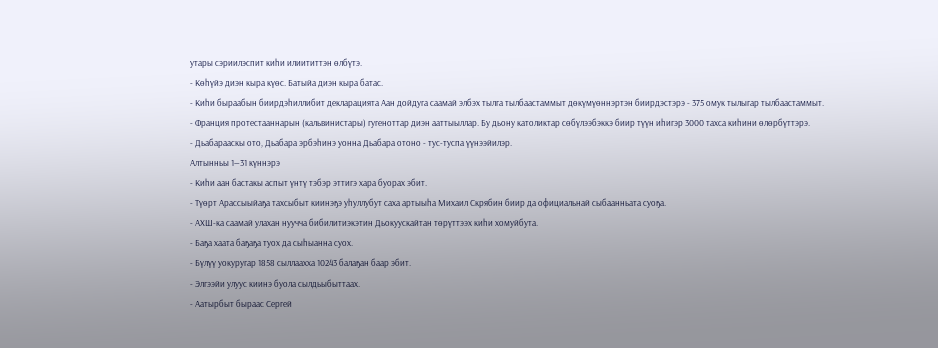утары сэриилэспит киһи илиититтэн өлбүтэ.
- Көһүйэ диэн кыра күөс. Батыйа диэн кыра батас.
- Киһи быраабын биирдэһиллибит декларацията Аан дойдуга саамай элбэх тылга тылбаастаммыт дөкүмүөннэртэн биирдэстэрэ - 375 омук тылыгар тылбаастаммыт.
- Франция протестааннарын (кальвинистары) гугеноттар диэн ааттыыллар. Бу дьону католиктар сөбүлээбэккэ биир түүн иһигэр 3000 тахса киһини өлөрбүттэрэ.
- Дьабарааскы ото, Дьабара эрбэһинэ уонна Дьабара отоно - тус-туспа үүнээйилэр.
Алтынньы 1—31 күннэрэ
- Киһи аан бастакы аспыт үнтү тэбэр эттигэ хара буорах эбит.
- Түөрт Арассыыйаҕа тахсыбыт киинэҕэ уһуллубут саха артыыһа Михаил Скрябин биир да официальнай сыбаанньата суоҕа.
- АХШ-ка саамай улахан нуучча бибилитиэкэтин Дьокуускайтан төрүттээх киһи хомуйбута.
- Баҕа хаата баҕаҕа туох да сыһыанна суох.
- Бүлүү уокуругар 1858 сыллаахха 10243 балаҕан баар эбит.
- Элгээйи улуус киинэ буола сылдьыбыттаах.
- Аатырбыт быраас Сергей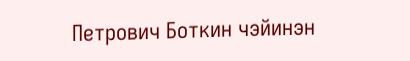Петрович Боткин чэйинэн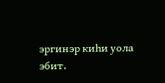эргинэр киһи уола эбит.